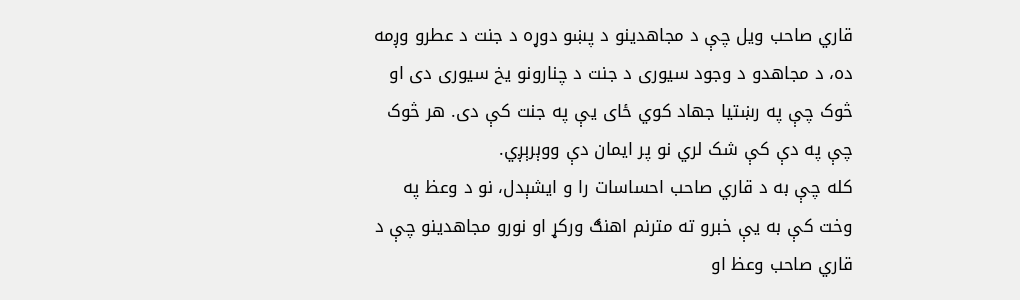قاري صاحب ویل چې د مجاهدینو د پښو دوړه د جنت د عطرو وږمه ده، د مجاهدو د وجود سیوری د جنت د چنارونو یخ سیوری دی او څوک چې په رښتیا جهاد کوي ځای یې په جنت کې دی. هر څوک چې په دې کې شک لري نو پر ایمان دې ووېرېږي.
کله چې به د قاري صاحب احساسات را و ایشېدل، نو د وعظ په وخت کې به یې خبرو ته مترنم اهنګ ورکړ او نورو مجاهدینو چې د قاري صاحب وعظ او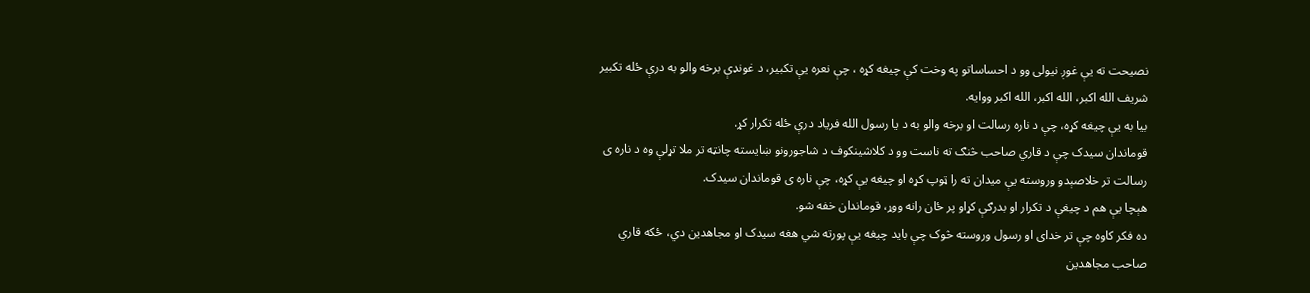نصیحت ته یې غوږ نیولی وو د احساساتو په وخت کې چیغه کړه ، چې نعره یې تکبیر، د غونډې برخه والو به درې ځله تکبیر شریف الله اکبر، الله اکبر، الله اکبر ووایه.
بیا به یې چیغه کړه، چې د ناره رسالت او برخه والو به د یا رسول الله فریاد درې ځله تکرار کړ.
قوماندان سیدک چې د قاري صاحب څنګ ته ناست وو د کلاشینکوف د شاجورونو ښایسته چانټه تر ملا تړلې وه د ناره ی رسالت تر خلاصېدو وروسته یې میدان ته را ټوپ کړه او چیغه یې کړه، چې ناره ی قوماندان سیدک.
هېچا یې هم د چیغې د تکرار او بدرګې کړاو پر ځان رانه ووړ، قوماندان خفه شو.
ده فکر کاوه چې تر خدای او رسول وروسته څوک چې باید چیغه یې پورته شي هغه سیدک او مجاهدین دي، ځکه قاري صاحب مجاهدین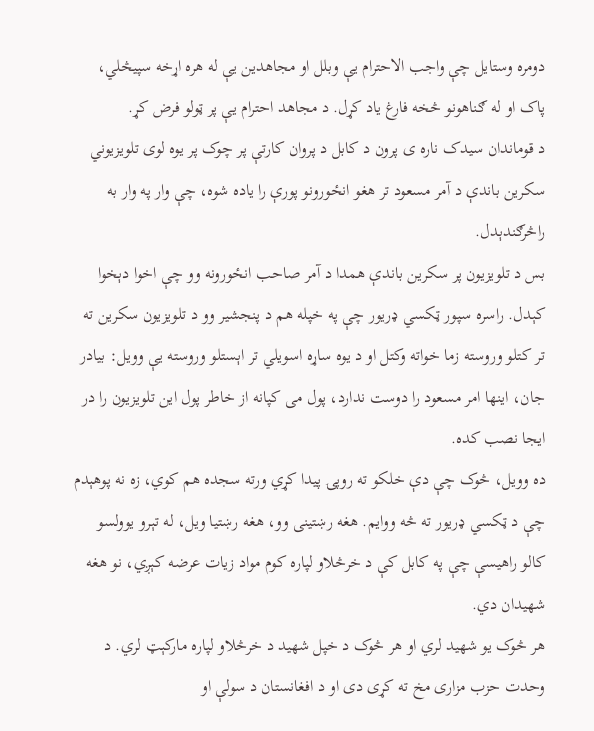دومره وستایل چې واجب الاحترام یې وبلل او مجاهدین یې له هره اړخه سپیڅلي، پاک او له ګناهونو څخه فارغ یاد کړل. د مجاهد احترام یې پر ټولو فرض کړ.
د قوماندان سیدک ناره ی پرون د کابل د پروان کارتې پر چوک پر یوه لوی تلویزیوني سکرین باندې د آمر مسعود تر هغو انځورونو پورې را یاده شوه، چې وار په وار به راڅرګندېدل.
بس د تلویزیون پر سکرین باندې همدا د آمر صاحب انځورونه وو چې اخوا دېخوا کېدل. راسره سپور ټکسي ډریور چې په خپله هم د پنجشیر وو د تلویزیون سکرین ته تر کتلو وروسته زما خواته وکتل او د یوه ساړه اسویلي تر اېستلو وروسته یې وویل: بیادر جان، اینها امر مسعود را دوست ندارد، پول می کپانه از خاطر پول این تلویزیون را در ایجا نصب کده.
ده وویل، څوک چې دې خلکو ته روپۍ پیدا کړي ورته سجده هم کوي، زه نه پوهېدم چې د ټکسي ډریور ته څه ووایم. هغه رښتینی وو، هغه رښتیا ویل، له تېرو یوولسو کالو راهیسې چې په کابل کې د خرڅلاو لپاره کوم مواد زیات عرضه کېږي، نو هغه شهیدان دي.
هر څوک یو شهید لري او هر څوک د خپل شهید د خرڅلاو لپاره مارکېټ لري. د وحدت حزب مزاری مخ ته کړی دی او د افغانستان د سولې او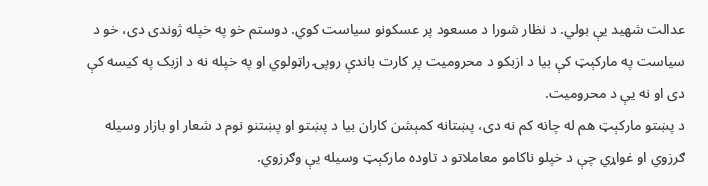عدالت شهید یې بولي. د نظار شورا د مسعود پر عسکونو سیاست کوي. دوستم خو په خپله ژوندی دی، خو د سیاست په مارکېټ کې بیا د ازبکو د محرومیت پر کارت باندې روپۍ راټولوي او په خپله نه د ازبک په کیسه کې دی او نه یې د محرومیت.
د پښتو مارکېټ هم له چانه کم نه دی، پښتانه کمېشن کاران بیا د پښتو او پښتنو نوم د شعار او بازار وسیله ګرزوي او غواړي چې د خپلو ناکامو معاملاتو د تاوده مارکېټ وسیله یې وګرزوي.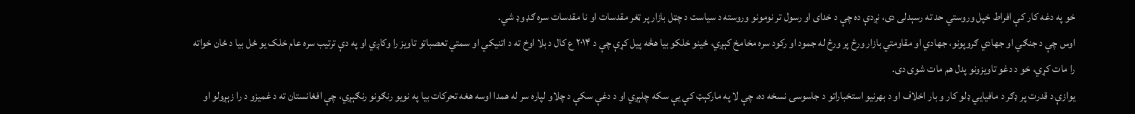خو په دغه کار کې افراط خپل وروستي حد ته رسېدلی دی، نږدې ده چې د خدای او رسول تر نومونو وروسته د سیاست د چټل بازار پر ټغر مقدسات او نا مقدسات سره ګډ وډ شي.
اوس چې د جنګي او جهادي ګروپونو، جهادي او مقاومتي بازار ورځ پر ورځ له جمود او رکود سره مخامخ کېږي، ځینو خلکو بیا هڅه پیل کړې چې د ۲۰۱۴ ع کال د بلا اوخ ته د اتنیکي او سمتي تعصباتو تاویز را وکاږي او په دې ترتیب سره عام خلک یو ځل بیا د ځان خواته را مات کړي، خو د دغو تاویزونو پدل هم مات شوی دی.
یوازې د قدرت پر ډګر د مافیایي ډلو کار و بار اخلاف او د بهرنیو استخباراتو د جاسوسۍ نسخه ده، چې لا په مارکېټ کې یې سکه چلېږي او د دغې سکې د چلاو لپاره سر له همدا اوسه هغه تحرکات بیا په نویو رنګونو رنګېږي، چې افغانستان ته د غمیزو د را زېږولو او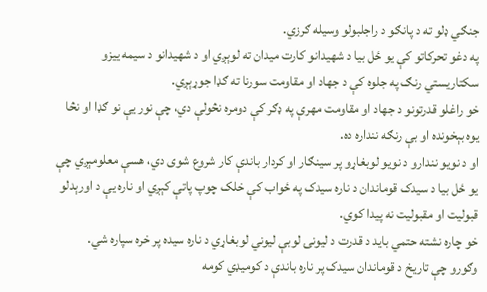جنګي ډلو ته د پانګو د راجلبولو وسیله ګرزي.
په دغو تحرکاتو کې یو ځل بیا د شهیدانو کارت میدان ته لوېږي او د شهیدانو د سیمه ییزو سکتاریستي رنګ په جلوه کې د جهاد او مقاومت سورنا ته ګډا جوړېږي.
خو راغلو قدرتونو د جهاد او مقاومت مهرې په ډګر کې دومره نڅولې دي، چې نور یې نو ګډا او نڅا یوه بېخونده او بې رنګه ننداره ده.
او د نویو نندارو د نویو لوبغاړو پر سینګار او کردار باندې کار شروع شوی دي، هسې معلومېږي چې یو ځل بیا د سیدک قوماندان د ناره سیدک په ځواب کې خلک چوپ پاتې کېږي او ناره یې د اورېدلو قبولیت او مقبولیت نه پیدا کوي.
خو چاره نشته حتمي باید د قدرت د لیونۍ لوبې لیوني لوبغاړي د ناره سیده پر خره سپاره شي.
وګورو چې تاریخ د قوماندان سیدک پر ناره باندې د کومیډي کومه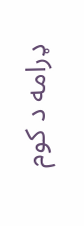ډرامه د کوم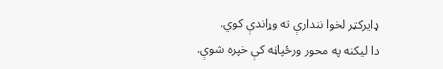ډایرکټر لخوا نندارې ته وړاندې کوي.
دا لیکنه په محور ورځپاڼه کې خپره شوې.